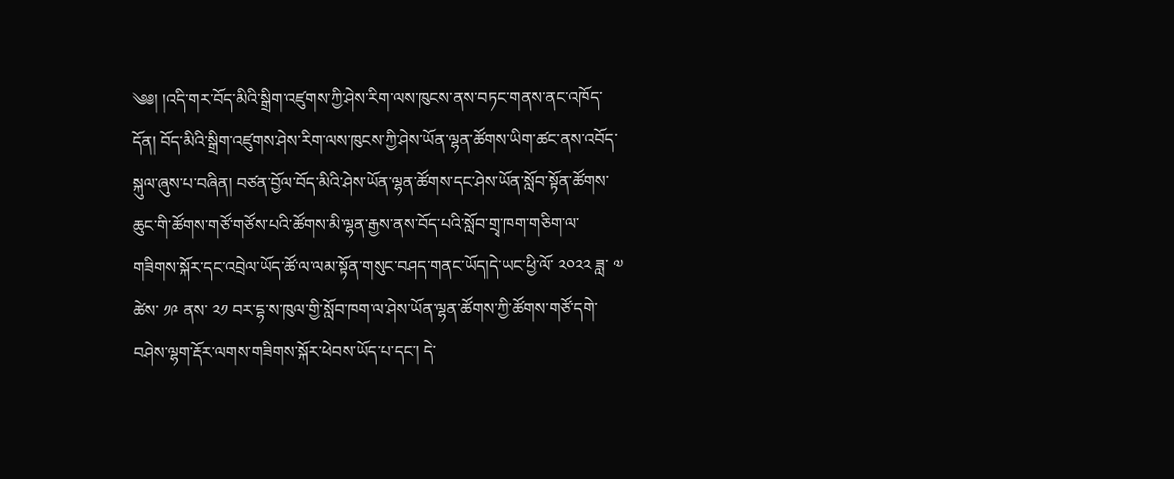༄༅། །འདི་གར་བོད་མིའི་སྒྲིག་འཛུགས་ཀྱི་ཤེས་རིག་ལས་ཁུངས་ནས་བཏང་གནས་ནང་འཁོད་དོན། བོད་མིའི་སྒྲིག་འཛུགས་ཤེས་རིག་ལས་ཁུངས་ཀྱི་ཤེས་ཡོན་ལྷན་ཚོགས་ཡིག་ཚང་ནས་འབོད་སྐུལ་ཞུས་པ་བཞིན། བཙན་བྱོལ་བོད་མིའི་ཤེས་ཡོན་ལྷན་ཚོགས་དང་ཤེས་ཡོན་སློབ་སྟོན་ཚོགས་ཆུང་གི་ཚོགས་གཙོ་གཙོས་པའི་ཚོགས་མི་ལྷན་རྒྱས་ནས་བོད་པའི་སློབ་གྲྭ་ཁག་གཅིག་ལ་གཟིགས་སྐོར་དང་འབྲེལ་ཡོད་ཚོ་ལ་ལམ་སྟོན་གསུང་བཤད་གནང་ཡོད།དེ་ཡང་ཕྱི་ལོ་ ༢༠༢༢ ཟླ་ ༧ ཚེས་ ༡༩ ནས་ ༢༡ བར་དྷ་ས་ཁུལ་གྱི་སློབ་ཁག་ལ་ཤེས་ཡོན་ལྷན་ཚོགས་ཀྱི་ཚོགས་གཙོ་དགེ་བཤེས་ལྷག་རྡོར་ལགས་གཟིགས་སྐོར་ཕེབས་ཡོད་པ་དང་། དེ་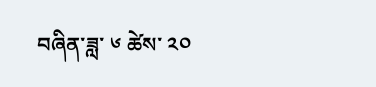བཞིན་ཟླ་ ༦ ཚེས་ ༢༠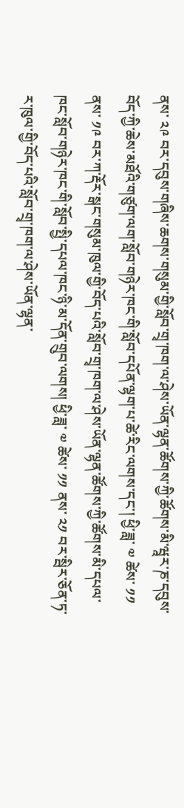ནས་ ༢༩ བར་དབུས་གཞིས་ཆགས་གསུམ་གྱི་སློབ་གྲྭ་ཁག་ལ་ཤེས་ཡོན་ལྷན་ཚོགས་ཀྱི་ཚོགས་མི་ཝཱར་ཎ་དབུས་བོད་ཀྱི་ཆེས་མཐོའི་གཙུག་ལག་སློབ་གཉེར་ཁང་གི་སློབ་དཔོན་ལྷག་པ་ཚེ་རིང་ལགས་དང་། ཕྱི་ཟླ་ ༧ ཚེས་ ༡༡ ནས་ ༡༩ བར་ཀ་རྡོར་སྒང་གསུམ་ཁུལ་གྱི་བོད་པའི་སློབ་གྲྭ་ཁག་ལ་ཤེས་ཡོན་ལྷན་ཚོགས་ཀྱི་ཚོགས་མི་དཔལ་ཁང་སློབ་གཉེར་ཁང་གི་སློབ་སྤྱི་དཔལ་ཁང་ཉི་མ་དོན་གྲུབ་ལགས། ཕྱི་ཟླ་ ༧ ཚེས་ ༡༡ ནས་ ༢༡ བར་སྦིར་ཅོན་ཏ་ར་ཁུལ་གྱི་བོད་པའི་སློབ་གྲྭ་ཁག་ལ་ཤེས་ཡོན་ལྷན་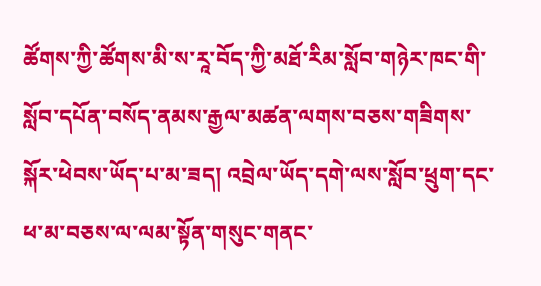ཚོགས་ཀྱི་ཚོགས་མི་ས་རཱ་བོད་ཀྱི་མཐོ་རིམ་སློབ་གཉེར་ཁང་གི་སློབ་དཔོན་བསོད་ནམས་རྒྱལ་མཚན་ལགས་བཅས་གཟིགས་སྐོར་ཕེབས་ཡོད་པ་མ་ཟད། འབྲེལ་ཡོད་དགེ་ལས་སློབ་ཕྲུག་དང་ཕ་མ་བཅས་ལ་ལམ་སྟོན་གསུང་གནང་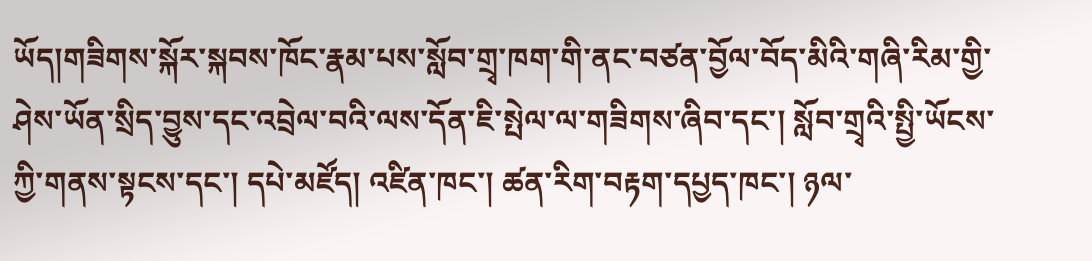ཡོད།གཟིགས་སྐོར་སྐབས་ཁོང་རྣམ་པས་སློབ་གྲྭ་ཁག་གི་ནང་བཙན་བྱོལ་བོད་མིའི་གཞི་རིམ་གྱི་ཤེས་ཡོན་སྲིད་བྱུས་དང་འབྲེལ་བའི་ལས་དོན་ཇི་སྤེལ་ལ་གཟིགས་ཞིབ་དང་། སློབ་གྲྭའི་སྤྱི་ཡོངས་ཀྱི་གནས་སྟངས་དང་། དཔེ་མཛོད། འཛིན་ཁང་། ཚན་རིག་བརྟག་དཔྱད་ཁང་། ཉལ་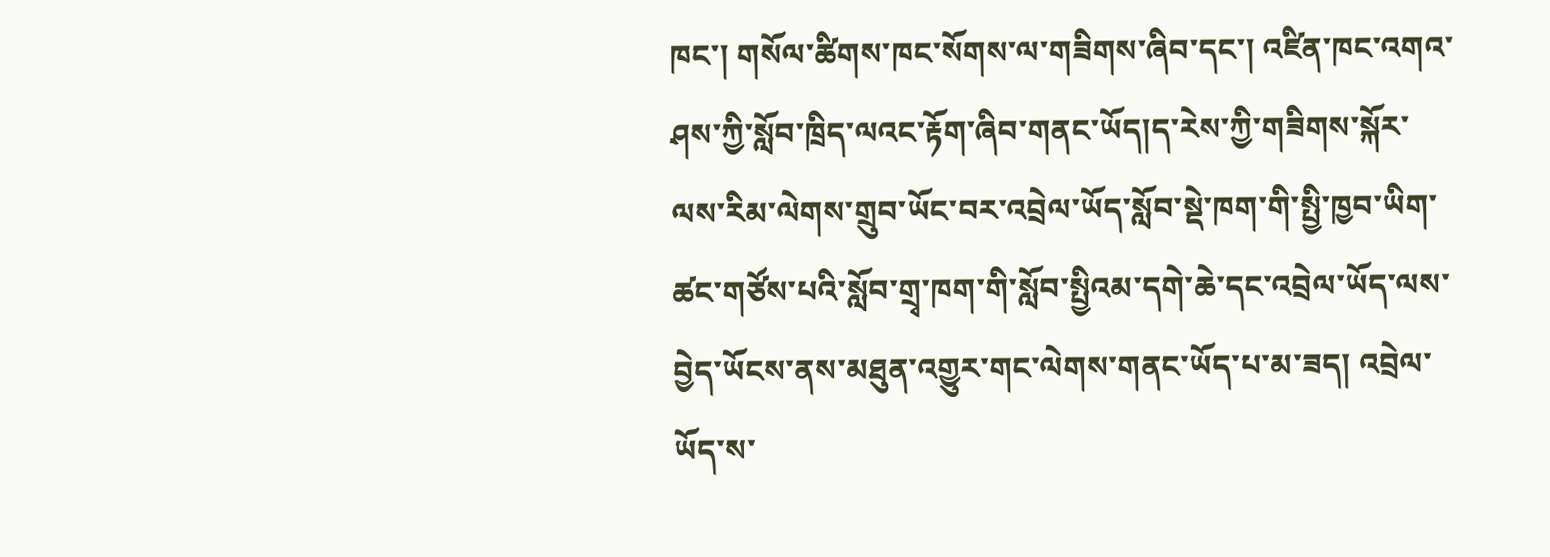ཁང་། གསོལ་ཚིགས་ཁང་སོགས་ལ་གཟིགས་ཞིབ་དང་། འཛིན་ཁང་འགའ་ཤས་ཀྱི་སློབ་ཁྲིད་ལའང་རྟོག་ཞིབ་གནང་ཡོད།ད་རེས་ཀྱི་གཟིགས་སྐོར་ལས་རིམ་ལེགས་གྲུབ་ཡོང་བར་འབྲེལ་ཡོད་སློབ་སྡེ་ཁག་གི་སྤྱི་ཁྱབ་ཡིག་ཚང་གཙོས་པའི་སློབ་གྲྭ་ཁག་གི་སློབ་སྤྱིའམ་དགེ་ཆེ་དང་འབྲེལ་ཡོད་ལས་བྱེད་ཡོངས་ནས་མཐུན་འགྱུར་གང་ལེགས་གནང་ཡོད་པ་མ་ཟད། འབྲེལ་ཡོད་ས་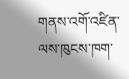གནས་འགོ་འཛིན་ལས་ཁུངས་ཁག་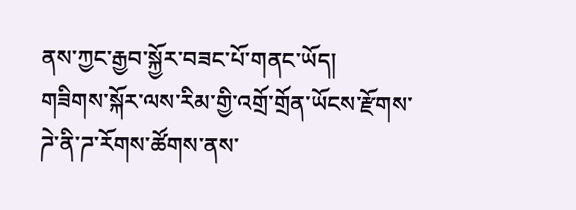ནས་ཀྱང་རྒྱབ་སྐྱོར་བཟང་པོ་གནང་ཡོད།
གཟིགས་སྐོར་ལས་རིམ་གྱི་འགྲོ་གྲོན་ཡོངས་རྫོགས་ཌེ་ནི་ཌ་རོགས་ཚོགས་ནས་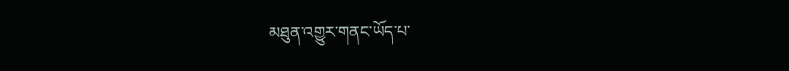མཐུན་འགྱུར་གནང་ཡོད་པ་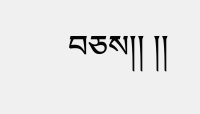བཅས།། །།